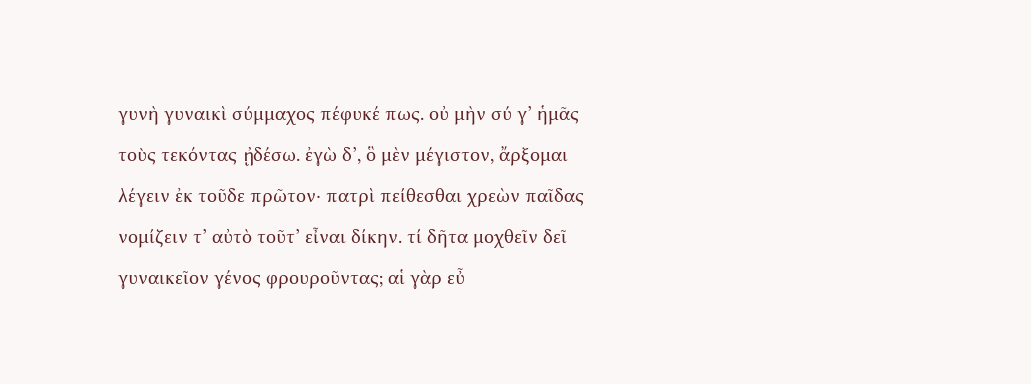γυνὴ γυναικὶ σύμμαχος πέφυκέ πως. οὐ μὴν σύ γ’ ἡμᾶς τοὺς τεκόντας ᾐδέσω. ἐγὼ δ’, ὃ μὲν μέγιστον, ἄρξομαι λέγειν ἐκ τοῦδε πρῶτον· πατρὶ πείθεσθαι χρεὼν παῖδας νομίζειν τ’ αὐτὸ τοῦτ’ εἶναι δίκην. τί δῆτα μοχθεῖν δεῖ γυναικεῖον γένος φρουροῦντας; αἱ γὰρ εὖ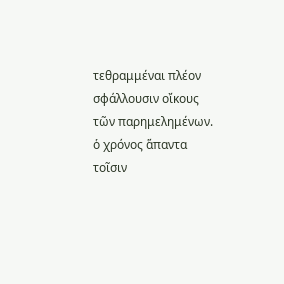τεθραμμέναι πλέον σφάλλουσιν οἴκους τῶν παρημελημένων. ὁ χρόνος ἅπαντα τοῖσιν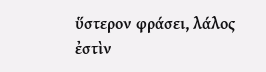ὕστερον φράσει, λάλος ἐστὶν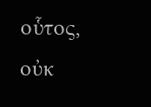οὗτος, οὐκ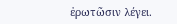ἐρωτῶσιν λέγει.